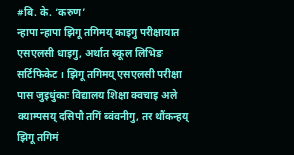#बि. के. ‘करुण’
न्हापा न्हापा झिगू तगिमय् काइगु परीक्षायात एसएलसी धाइगु, अर्थात स्कूल लिभिङ सर्टिफिकेट । झिगू तगिमय् एसएलसी परीक्षा पास जुइधुंकाः विद्यालय शिक्षा क्वचाइ अले क्याम्पसय् दसिपौ तगिं ब्वंवनीगु, तर थौंकन्हय् झिगू तगिमं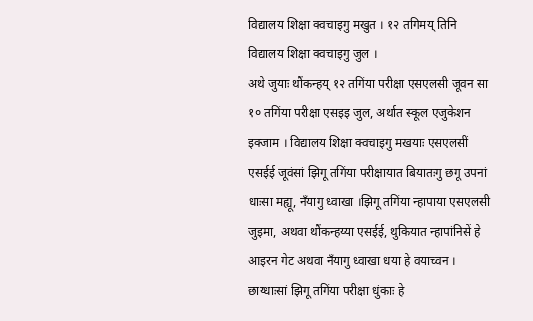विद्यालय शिक्षा क्वचाइगु मखुत । १२ तगिमय् तिनि विद्यालय शिक्षा क्वचाइगु जुल ।
अथे जुयाः थौंकन्हय् १२ तगिंया परीक्षा एसएलसी जूवन सा १० तगिंया परीक्षा एसइइ जुल, अर्थात स्कूल एजुकेशन इक्जाम । विद्यालय शिक्षा क्वचाइगु मखयाः एसएलसीं एसईई जूवंसां झिगू तगिंया परीक्षायात बियातःगु छगू उपनां धाःसा मह्यू, नँयागु ध्वाखा ।झिगू तगिंया न्हापाया एसएलसी जुइमा, अथवा थौंकन्हय्या एसईई, थुकियात न्हापांनिसें हे आइरन गेट अथवा नँयागु ध्वाखा धया हे वयाच्वन ।
छाय्धाःसां झिगू तगिंया परीक्षा धुंकाः हे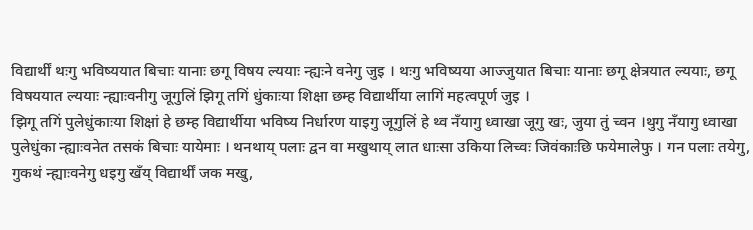विद्यार्थीं थःगु भविष्ययात बिचाः यानाः छगू विषय ल्ययाः न्ह्यःने वनेगु जुइ । थःगु भविष्यया आज्जुयात बिचाः यानाः छगू क्षेत्रयात ल्ययाः, छगू विषययात ल्ययाः न्ह्याःवनीगु जूगुलिं झिगू तगिं धुंकाःया शिक्षा छम्ह विद्यार्थीया लागिं महत्वपूर्ण जुइ ।
झिगू तगिं पुलेधुंकाःया शिक्षां हे छम्ह विद्यार्थीया भविष्य निर्धारण याइगु जूगुलिं हे थ्व नँयागु ध्वाखा जूगु खः, जुया तुं च्वन ।थुगु नँयागु ध्वाखा पुलेधुंका न्ह्याःवनेत तसकं बिचाः यायेमाः । थनथाय् पलाः द्वन वा मखुथाय् लात धाःसा उकिया लिच्वः जिवंकाःछि फयेमालेफु । गन पलाः तयेगु, गुकथं न्ह्याःवनेगु धइगु खँय् विद्यार्थीं जक मखु,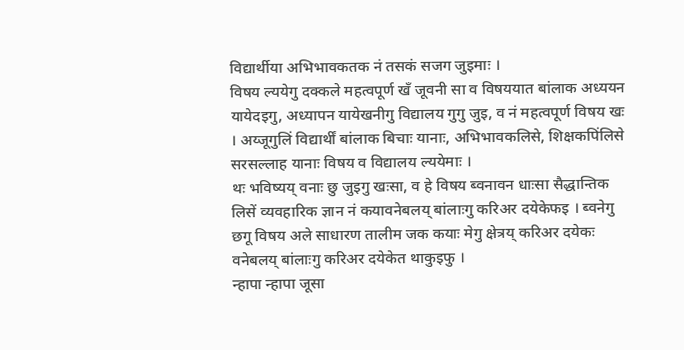विद्यार्थीया अभिभावकतक नं तसकं सजग जुइमाः ।
विषय ल्ययेगु दक्कले महत्वपूर्ण खँ जूवनी सा व विषययात बांलाक अध्ययन यायेदइगु, अध्यापन यायेखनीगु विद्यालय गुगु जुइ, व नं महत्वपूर्ण विषय खः । अय्जूगुलिं विद्यार्थीं बांलाक बिचाः यानाः, अभिभावकलिसे, शिक्षकपिंलिसे सरसल्लाह यानाः विषय व विद्यालय ल्ययेमाः ।
थः भविष्यय् वनाः छु जुइगु खःसा, व हे विषय ब्वनावन धाःसा सैद्धान्तिक लिसें व्यवहारिक ज्ञान नं कयावनेबलय् बांलाःगु करिअर दयेकेफइ । ब्वनेगु छगू विषय अले साधारण तालीम जक कयाः मेगु क्षेत्रय् करिअर दयेकः वनेबलय् बांलाःगु करिअर दयेकेत थाकुइफु ।
न्हापा न्हापा जूसा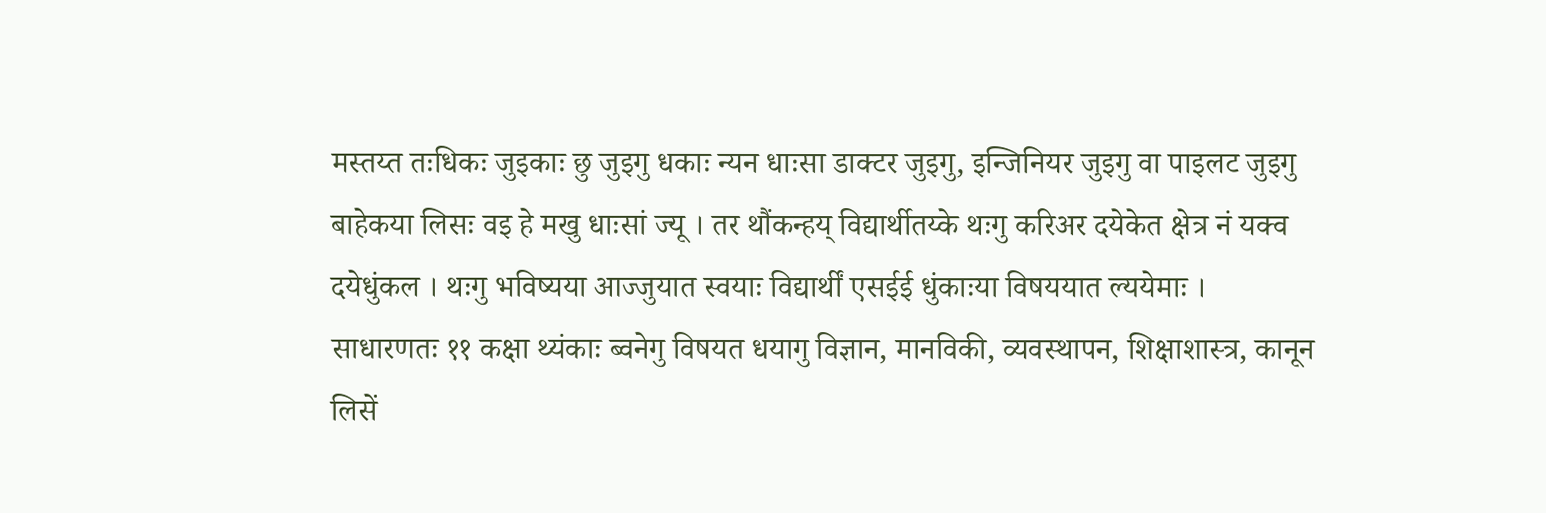मस्तय्त तःधिकः जुइकाः छु जुइगु धकाः न्यन धाःसा डाक्टर जुइगु, इन्जिनियर जुइगु वा पाइलट जुइगु बाहेकया लिसः वइ हे मखु धाःसां ज्यू । तर थौंकन्हय् विद्यार्थीतय्के थःगु करिअर दयेकेत क्षेत्र नं यक्व दयेधुंकल । थःगु भविष्यया आज्जुयात स्वयाः विद्यार्थीं एसईई धुंकाःया विषययात ल्ययेमाः ।
साधारणतः ११ कक्षा थ्यंकाः ब्वनेगु विषयत धयागु विज्ञान, मानविकी, व्यवस्थापन, शिक्षाशास्त्र, कानून लिसें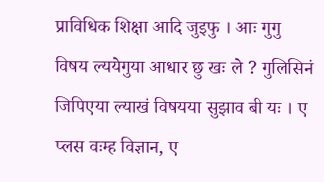प्राविधिक शिक्षा आदि जुइफु । आः गुगु विषय ल्ययेगुया आधार छु खः ले ? गुलिसिनं जिपिएया ल्याखं विषयया सुझाव बी यः । ए प्लस वःम्ह विज्ञान, ए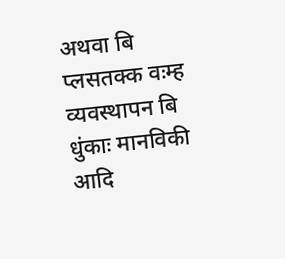अथवा बि प्लसतक्क वःम्ह व्यवस्थापन बि धुंकाः मानविकी आदि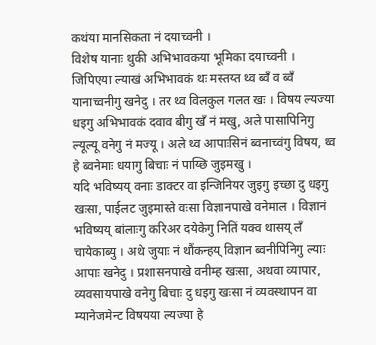कथंया मानसिकता नं दयाच्वनी ।
विशेष यानाः थुकी अभिभावकया भूमिका दयाच्वनी । जिपिएया ल्याखं अभिभावकं थः मस्तय्त थ्व ब्वँ व ब्वँ यानाच्वनीगु खनेदु । तर थ्व विलकुल गलत खः । विषय ल्यज्या धइगु अभिभावकं दवाव बीगु खँ नं मखु, अले पासापिनिगु ल्यूल्यू वनेगु नं मज्यू । अले थ्व आपाःसिनं ब्वनाच्वंगु विषय, थ्व हे ब्वनेमाः धयागु बिचाः नं पाय्छि जुइमखु ।
यदि भविष्यय् वनाः डाक्टर वा इन्जिनियर जुइगु इच्छा दु धइगु खःसा, पाईलट जुइमास्ते वःसा विज्ञानपाखे वनेमाल । विज्ञानं भविष्यय् बांलाःगु करिअर दयेकेगु नितिं यक्व थासय् लँ चायेकाब्यु । अथे जुयाः नं थौंकन्हय् विज्ञान ब्वनीपिनिगु ल्याः आपाः खनेदु । प्रशासनपाखे वनीम्ह खःसा, अथवा व्यापार, व्यवसायपाखे वनेगु बिचाः दु धइगु खःसा नं व्यवस्थापन वा म्यानेजमेन्ट विषयया ल्यज्या हे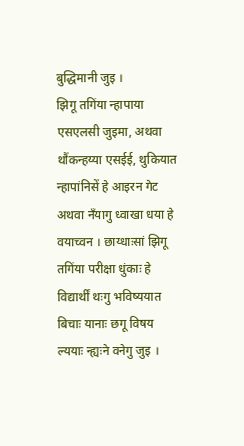बुद्धिमानी जुइ ।
झिगू तगिंया न्हापाया एसएलसी जुइमा, अथवा थौंकन्हय्या एसईई, थुकियात न्हापांनिसें हे आइरन गेट अथवा नँयागु ध्वाखा धया हे वयाच्वन । छाय्धाःसां झिगू तगिंया परीक्षा धुंकाः हे विद्यार्थीं थःगु भविष्ययात बिचाः यानाः छगू विषय ल्ययाः न्ह्यःने वनेगु जुइ ।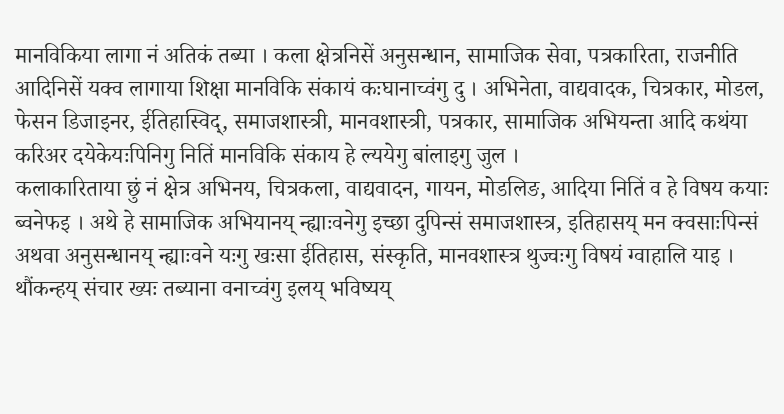मानविकिया लागा नं अतिकं तब्या । कला क्षेत्रनिसें अनुसन्धान, सामाजिक सेवा, पत्रकारिता, राजनीति आदिनिसें यक्व लागाया शिक्षा मानविकि संकायं कःघानाच्वंगु दु । अभिनेता, वाद्यवादक, चित्रकार, मोडल, फेसन डिजाइनर, ईतिहास्विद्, समाजशास्त्री, मानवशास्त्री, पत्रकार, सामाजिक अभियन्ता आदि कथंया करिअर दयेकेयःपिनिगु नितिं मानविकि संकाय हे ल्ययेगु बांलाइगु जुल ।
कलाकारिताया छुं नं क्षेत्र अभिनय, चित्रकला, वाद्यवादन, गायन, मोडलिङ, आदिया नितिं व हे विषय कयाः ब्वनेफइ । अथे हे सामाजिक अभियानय् न्ह्याःवनेगु इच्छा दुपिन्सं समाजशास्त्र, इतिहासय् मन क्वसाःपिन्सं अथवा अनुसन्धानय् न्ह्याःवने यःगु खःसा ईतिहास, संस्कृति, मानवशास्त्र थुज्वःगु विषयं ग्वाहालि याइ ।
थौंकन्हय् संचार ख्यः तब्याना वनाच्वंगु इलय् भविष्यय्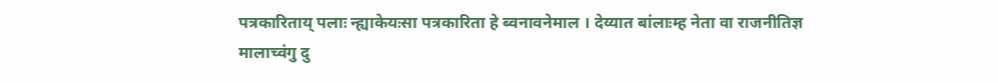पत्रकारिताय् पलाः न्ह्याकेयःसा पत्रकारिता हे ब्वनावनेमाल । देय्यात बांलाःम्ह नेता वा राजनीतिज्ञ मालाच्वंगु दु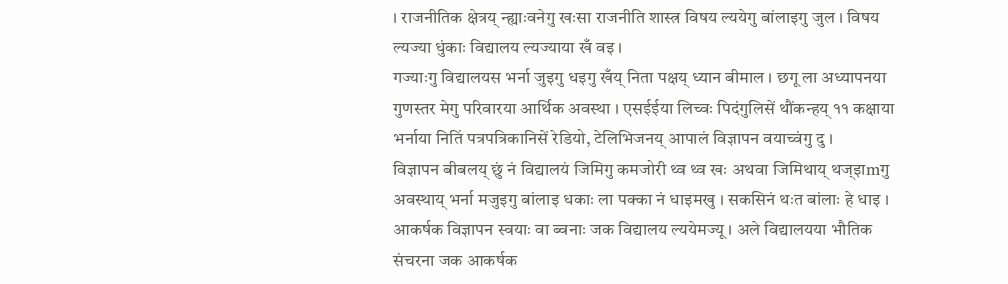। राजनीतिक क्षेत्रय् न्ह्याःवनेगु खःसा राजनीति शास्त्र विषय ल्ययेगु बांलाइगु जुल । विषय ल्यज्या धुंकाः विद्यालय ल्यज्याया खँ वइ ।
गज्याःगु विद्यालयस भर्ना जुइगु धइगु खँय् निता पक्षय् ध्यान बीमाल । छगू ला अध्यापनया गुणस्तर मेगु परिवारया आर्थिक अवस्था । एसईईया लिच्वः पिदंगुलिसें थौंकन्हय् ११ कक्षाया भर्नाया नितिं पत्रपत्रिकानिसें रेडियो, टेलिभिजनय् आपालं विज्ञापन वयाच्वंगु दु ।
विज्ञापन बीबलय् छुं नं विद्यालयं जिमिगु कमजोरी थ्व थ्व खः अथवा जिमिथाय् थज्इाmगु अवस्थाय् भर्ना मजुइगु बांलाइ धकाः ला पक्का नं धाइमखु । सकसिनं थःत बांलाः हे धाइ । आकर्षक विज्ञापन स्वयाः वा ब्वनाः जक विद्यालय ल्ययेमज्यू । अले विद्यालयया भौतिक संचरना जक आकर्षक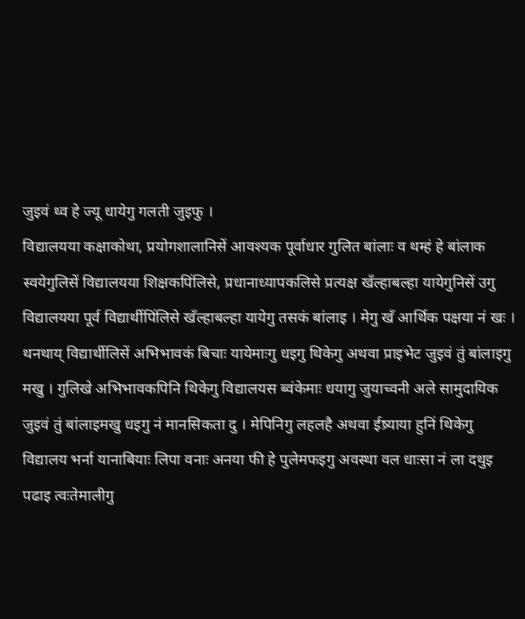जुइवं थ्व हे ज्यू धायेगु गलती जुइफु ।
विद्यालयया कक्षाकोथा, प्रयोगशालानिसें आवश्यक पूर्वाधार गुलित बांलाः व थम्हं हे बांलाक स्वयेगुलिसें विद्यालयया शिक्षकपिंलिसे, प्रधानाध्यापकलिसे प्रत्यक्ष खँल्हाबल्हा यायेगुनिसें उगु विद्यालयया पूर्व विद्यार्थीपिंलिसे खँल्हाबल्हा यायेगु तसकं बांलाइ । मेगु खँ आर्थिक पक्षया नं खः ।
थनथाय् विद्यार्थीलिसें अभिभावकं बिचाः यायेमाःगु धइगु थिकेगु अथवा प्राइभेट जुइवं तुं बांलाइगु मखु । गुलिखे अभिभावकपिनि थिकेगु विद्यालयस ब्वंकेमाः धयागु जुयाच्वनी अले सामुदायिक जुइवं तुं बांलाइमखु धइगु नं मानसिकता दु । मेपिनिगु लहलहै अथवा ईष्र्याया हुनिं थिकेगु विद्यालय भर्ना यानाबियाः लिपा वनाः अनया फी हे पुलेमफइगु अवस्था वल धाःसा नं ला दथुइ पढाइ त्वःतेमालीगु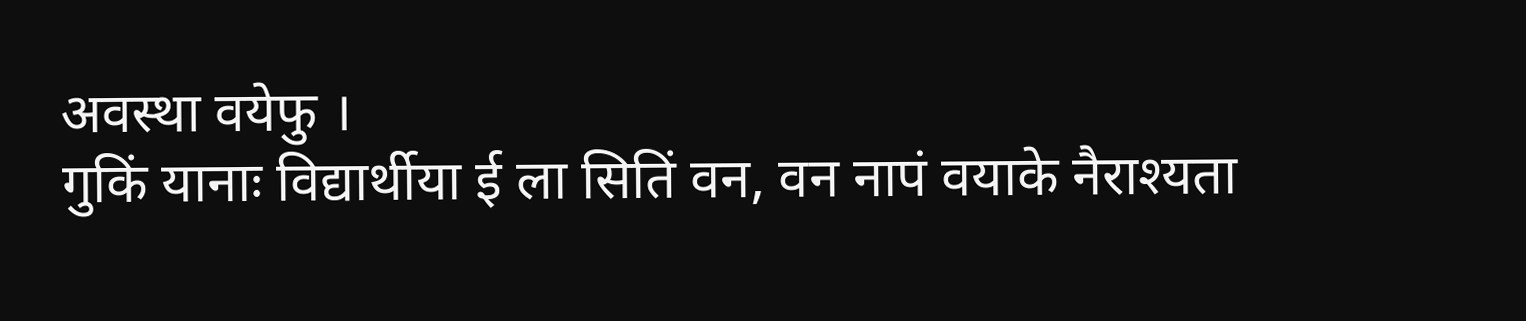अवस्था वयेफु ।
गुकिं यानाः विद्यार्थीया ई ला सितिं वन, वन नापं वयाके नैराश्यता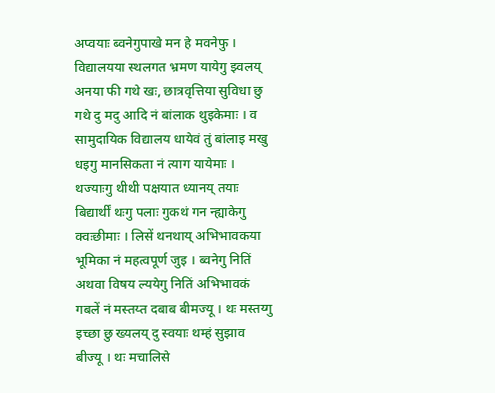अप्वयाः ब्वनेगुपाखे मन हे मवनेफु । विद्यालयया स्थलगत भ्रमण यायेगु झ्वलय् अनया फी गथे खः, छात्रवृत्तिया सुविधा छु गथे दु मदु आदि नं बांलाक थुइकेमाः । व सामुदायिक विद्यालय धायेवं तुं बांलाइ मखु धइगु मानसिकता नं त्याग यायेमाः ।
थज्याःगु थीथी पक्षयात ध्यानय् तयाः बिद्यार्थीं थःगु पलाः गुकथं गन न्ह्याकेगु क्वःछीमाः । लिसें थनथाय् अभिभावकया भूमिका नं महत्वपूर्ण जुइ । ब्वनेगु नितिं अथवा विषय ल्ययेगु नितिं अभिभावकं गबलें नं मस्तय्त दबाब बीमज्यू । थः मस्तय्गु इच्छा छु ख्यलय् दु स्वयाः थम्हं सुझाव बीज्यू । थः मचालिसे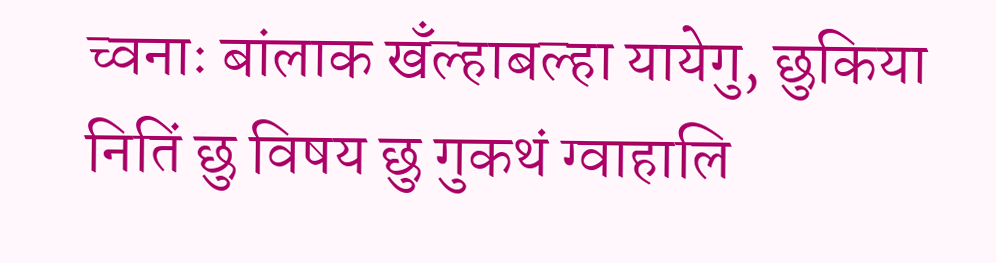च्वनाः बांलाक खँल्हाबल्हा यायेगु, छुकिया नितिं छु विषय छु गुकथं ग्वाहालि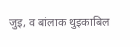जुइ, व बांलाक थुइकाबिल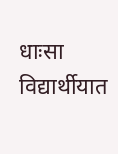धाःसा विद्यार्थीयात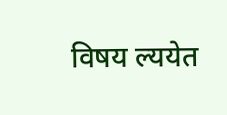विषय ल्ययेत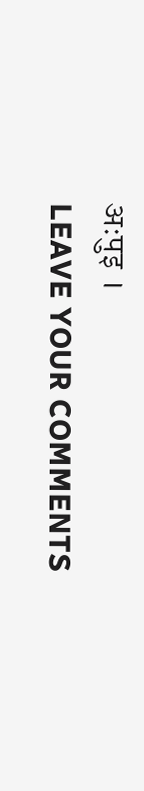अःपुइ ।
LEAVE YOUR COMMENTS